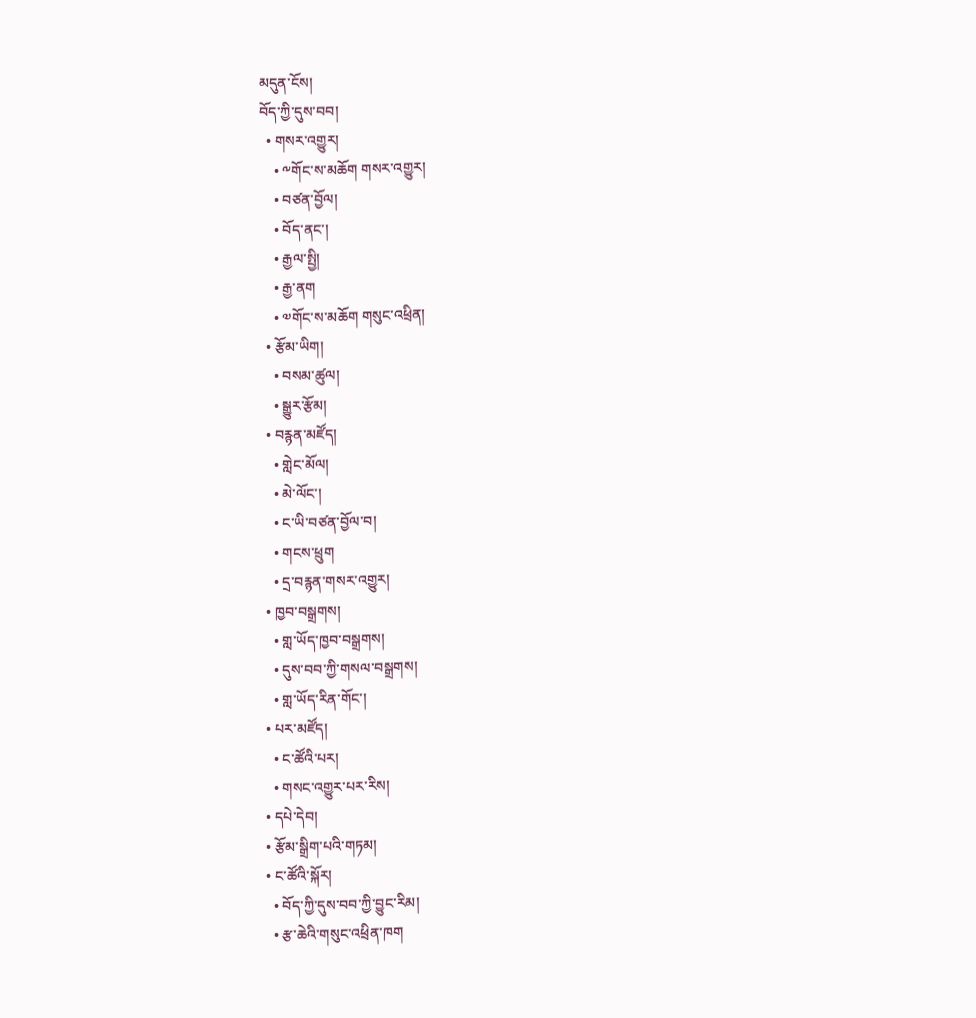མདུན་ངོས།
བོད་ཀྱི་དུས་བབ།
  • གསར་འགྱུར།
    • ༸གོང་ས་མཆོག གསར་འགྱུར།
    • བཙན་བྱོལ།
    • བོད་ནང་།
    • རྒྱལ་སྤྱི།
    • རྒྱ་ནག
    • ༧གོང་ས་མཆོག གསུང་འཕྲིན།
  • རྩོམ་ཡིག།
    • བསམ་ཚུལ།
    • སྒྱུར་རྩོམ།
  • བརྙན་མཛོད།
    • གླེང་མོལ།
    • མེ་ལོང་།
    • ང་ཡི་བཙན་བྱོལ་བ།
    • གངས་ཕྲུག
    • དྲ་བརྙན་གསར་འགྱུར།
  • ཁྱབ་བསྒྲགས།
    • གླ་ཡོད་ཁྱབ་བསྒྲགས།
    • དུས་བབ་ཀྱི་གསལ་བསྒྲགས།
    • གླ་ཡོད་རིན་གོང་།
  • པར་མཛོད།
    • ང་ཚོའི་པར།
    • གསང་འགྱུར་པར་རིས།
  • དཔེ་དེབ།
  • རྩོམ་སྒྲིག་པའི་གཏམ།
  • ང་ཚོའི་སྐོར།
    • བོད་ཀྱི་དུས་བབ་ཀྱི་བྱུང་རིམ།
    • རྩ་ཆེའི་གསུང་འཕྲིན་ཁག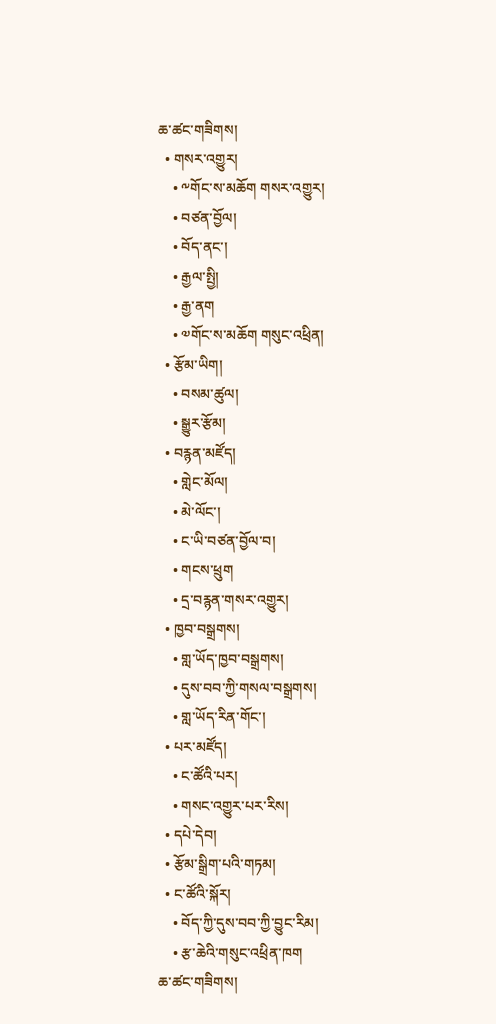ཆ་ཚང་གཟིགས།
  • གསར་འགྱུར།
    • ༸གོང་ས་མཆོག གསར་འགྱུར།
    • བཙན་བྱོལ།
    • བོད་ནང་།
    • རྒྱལ་སྤྱི།
    • རྒྱ་ནག
    • ༧གོང་ས་མཆོག གསུང་འཕྲིན།
  • རྩོམ་ཡིག།
    • བསམ་ཚུལ།
    • སྒྱུར་རྩོམ།
  • བརྙན་མཛོད།
    • གླེང་མོལ།
    • མེ་ལོང་།
    • ང་ཡི་བཙན་བྱོལ་བ།
    • གངས་ཕྲུག
    • དྲ་བརྙན་གསར་འགྱུར།
  • ཁྱབ་བསྒྲགས།
    • གླ་ཡོད་ཁྱབ་བསྒྲགས།
    • དུས་བབ་ཀྱི་གསལ་བསྒྲགས།
    • གླ་ཡོད་རིན་གོང་།
  • པར་མཛོད།
    • ང་ཚོའི་པར།
    • གསང་འགྱུར་པར་རིས།
  • དཔེ་དེབ།
  • རྩོམ་སྒྲིག་པའི་གཏམ།
  • ང་ཚོའི་སྐོར།
    • བོད་ཀྱི་དུས་བབ་ཀྱི་བྱུང་རིམ།
    • རྩ་ཆེའི་གསུང་འཕྲིན་ཁག
ཆ་ཚང་གཟིགས།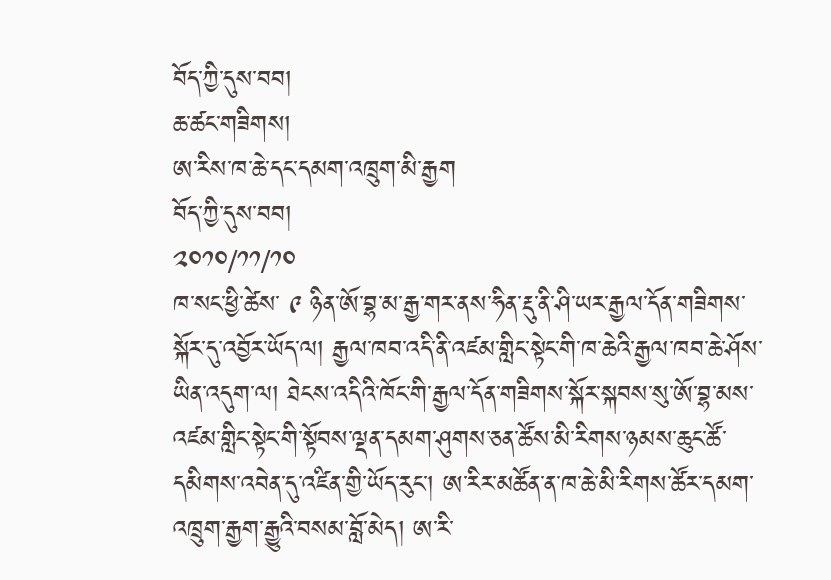བོད་ཀྱི་དུས་བབ།
ཆ་ཚང་གཟིགས།
ཨ་རིས་ཁ་ཆེ་དང་དམག་འཁྲུག་མི་རྒྱག
བོད་ཀྱི་དུས་བབ།
༢༠༡༠/༡༡/༡༠
ཁ་སང་ཕྱི་ཚེས་ ༩ ཉིན་ཨོ་བྷ་མ་རྒྱ་གར་ནས་ཧིན་རྡུ་ནི་ཤི་ཡར་རྒྱལ་དོན་གཟིགས་སྐོར་དུ་འབྱོར་ཡོད་ལ། རྒྱལ་ཁབ་འདི་ནི་འཛམ་གླིང་སྟེང་གི་ཁ་ཆེའི་རྒྱལ་ཁབ་ཆེ་ཤོས་ཡིན་འདུག་ལ། ཐེངས་འདིའི་ཁོང་གི་རྒྱལ་དོན་གཟིགས་སྐོར་སྐབས་སུ་ཨོ་བྷ་མས་འཛམ་གླིང་སྟེང་གི་སྟོབས་ལྡན་དམག་ཤུགས་ཅན་ཚོས་མི་རིགས་ཉམས་ཆུང་ཚོ་དམིགས་འབེན་དུ་འཛིན་གྱི་ཡོད་རུང་། ཨ་རིར་མཚོན་ན་ཁ་ཆེ་མི་རིགས་ཚོར་དམག་འཁྲུག་རྒྱག་རྒྱུའི་བསམ་བློ་མེད། ཨ་རི་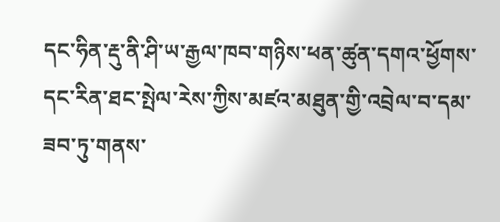དང་ཧིན་རྡུ་ནི་ཤི་ཡ་རྒྱལ་ཁབ་གཉིས་ཕན་ཚུན་དགའ་ཕྱོགས་དང་རིན་ཐང་སྤེལ་རེས་ཀྱིས་མཛའ་མཐུན་གྱི་འབྲེལ་བ་དམ་ཟབ་ཏུ་གནས་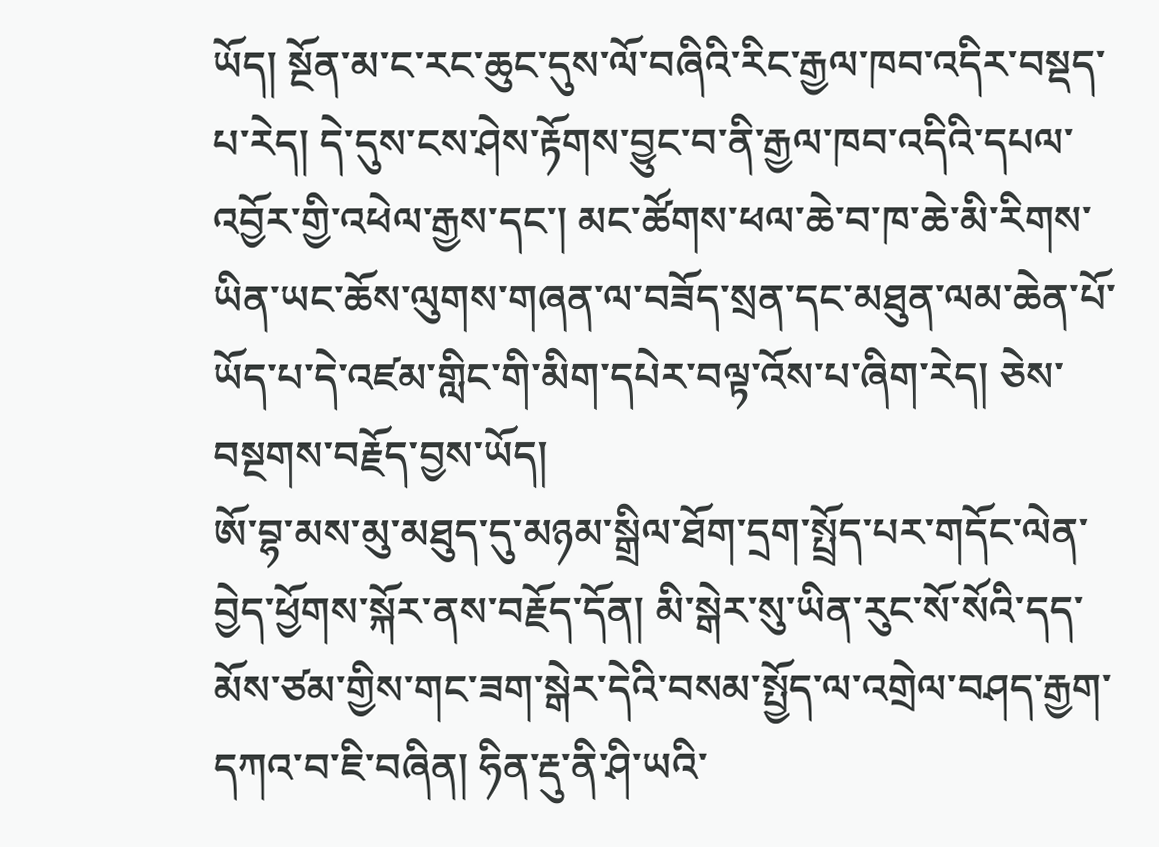ཡོད། སྔོན་མ་ང་རང་ཆུང་དུས་ལོ་བཞིའི་རིང་རྒྱལ་ཁབ་འདིར་བསྡད་པ་རེད། དེ་དུས་ངས་ཤེས་རྟོགས་བྱུང་བ་ནི་རྒྱལ་ཁབ་འདིའི་དཔལ་འབྱོར་གྱི་འཕེལ་རྒྱས་དང་། མང་ཚོགས་ཕལ་ཆེ་བ་ཁ་ཆེ་མི་རིགས་ཡིན་ཡང་ཆོས་ལུགས་གཞན་ལ་བཟོད་སྲན་དང་མཐུན་ལམ་ཆེན་པོ་ཡོད་པ་དེ་འཛམ་གླིང་གི་མིག་དཔེར་བལྟ་འོས་པ་ཞིག་རེད། ཅེས་བསྔགས་བརྗོད་བྱས་ཡོད།
ཨོ་བྷ་མས་མུ་མཐུད་དུ་མཉམ་སྒྲིལ་ཐོག་དྲག་སྤྲོད་པར་གདོང་ལེན་བྱེད་ཕྱོགས་སྐོར་ནས་བརྗོད་དོན། མི་སྒེར་སུ་ཡིན་རུང་སོ་སོའི་དད་མོས་ཙམ་གྱིས་གང་ཟག་སྒེར་དེའི་བསམ་སྤྱོད་ལ་འགྲེལ་བཤད་རྒྱག་དཀའ་བ་ཇི་བཞིན། ཧིན་རྡུ་ནི་ཤི་ཡའི་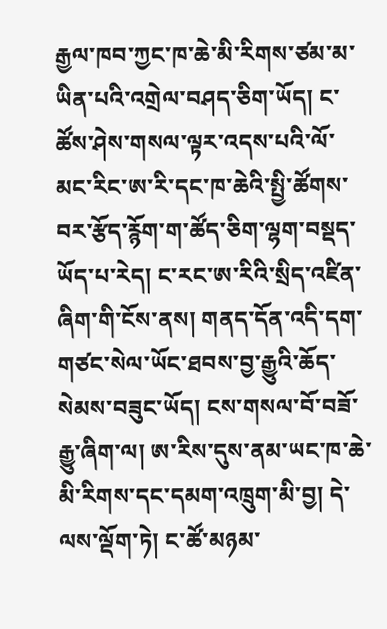རྒྱལ་ཁབ་ཀྱང་ཁ་ཆེ་མི་རིགས་ཙམ་མ་ཡིན་པའི་འགྲེལ་བཤད་ཅིག་ཡོད། ང་ཚོས་ཤེས་གསལ་ལྟར་འདས་པའི་ལོ་མང་རིང་ཨ་རི་དང་ཁ་ཆེའི་སྤྱི་ཚོགས་བར་རྩོད་རྙོག་ག་ཚོད་ཅིག་ལྷག་བསྡད་ཡོད་པ་རེད། ང་རང་ཨ་རིའི་སྲིད་འཛིན་ཞིག་གི་ངོས་ནས། གནད་དོན་འདི་དག་གཙང་སེལ་ཡོང་ཐབས་བྱ་རྒྱུའི་ཆོད་སེམས་བཟུང་ཡོད། ངས་གསལ་བོ་བཟོ་རྒྱུ་ཞིག་ལ། ཨ་རིས་དུས་ནམ་ཡང་ཁ་ཆེ་མི་རིགས་དང་དམག་འཁྲུག་མི་བྱ། དེ་ལས་ལྡོག་ཏེ། ང་ཚོ་མཉམ་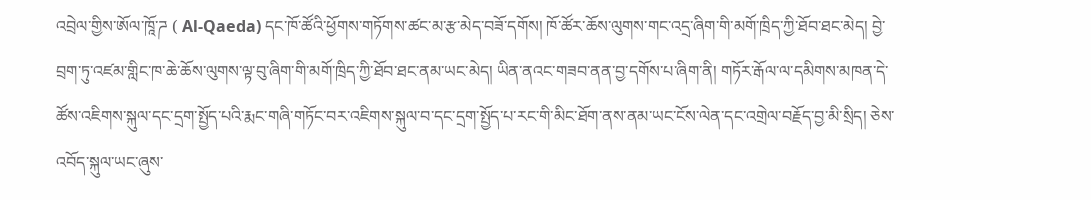འབྲེལ་གྱིས་ཨོལ་ཁཱོ་ཌ ( Al-Qaeda) དང་ཁོ་ཚོའི་ཕྱོགས་གཏོགས་ཚང་མ་རྩ་མེད་བཟོ་དགོས། ཁོ་ཚོར་ཆོས་ལུགས་གང་འདྲ་ཞིག་གི་མགོ་ཁྲིད་ཀྱི་ཐོབ་ཐང་མེད། བྱེ་བྲག་ཏུ་འཛམ་གླིང་ཁ་ཆེ་ཆོས་ལུགས་ལྟ་བུ་ཞིག་གི་མགོ་ཁྲིད་ཀྱི་ཐོབ་ཐང་ནམ་ཡང་མེད། ཡིན་ནའང་གཟབ་ནན་བྱ་དགོས་པ་ཞིག་ནི། གཏོར་རྒོལ་ལ་དམིགས་མཁན་དེ་ཚོས་འཇིགས་སྐུལ་དང་དྲག་སྤྱོད་པའི་རྨང་གཞི་གཏོང་བར་འཇིགས་སྐུལ་བ་དང་དྲག་སྤྱོད་པ་རང་གི་མིང་ཐོག་ནས་ནམ་ཡང་ངོས་ལེན་དང་འགྲེལ་བརྗོད་བྱ་མི་སྲིད། ཅེས་འབོད་སྐུལ་ཡང་ཞུས་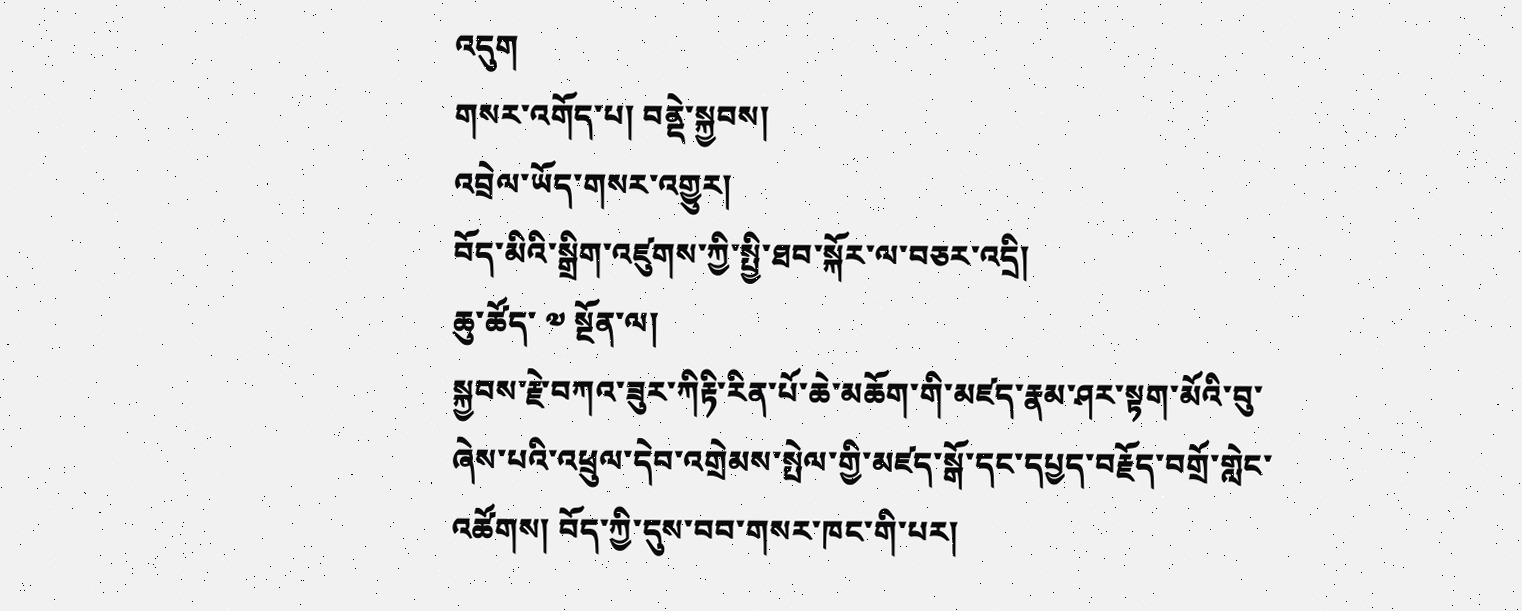འདུག
གསར་འགོད་པ། བནྡེ་སྐྱབས།
འབྲེལ་ཡོད་གསར་འགྱུར།
བོད་མིའི་སྒྲིག་འཛུགས་ཀྱི་སྤྱི་ཐབ་སྐོར་ལ་བཅར་འདྲི།
ཆུ་ཚོད་ ༧ སྔོན་ལ།
སྐྱབས་རྗེ་བཀའ་ཟུར་ཀིརྟི་རིན་པོ་ཆེ་མཆོག་གི་མཛད་རྣམ་ཤར་སྟག་མོའི་བུ་ཞེས་པའི་འཕྲུལ་དེབ་འགྲེམས་སྤེལ་གྱི་མཛད་སྒོ་དང་དཔྱད་བརྗོད་བགྲོ་གླེང་འཚོགས། བོད་ཀྱི་དུས་བབ་གསར་ཁང་གི་པར།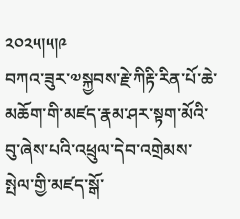༢༠༢༥།༥།༩
བཀའ་ཟུར་༧སྐྱབས་རྗེ་ཀིརྟི་རིན་པོ་ཆེ་མཆོག་གི་མཛད་རྣམ་ཤར་སྟག་མོའི་བུ་ཞེས་པའི་འཕྲུལ་དེབ་འགྲེམས་སྤེལ་གྱི་མཛད་སྒོ་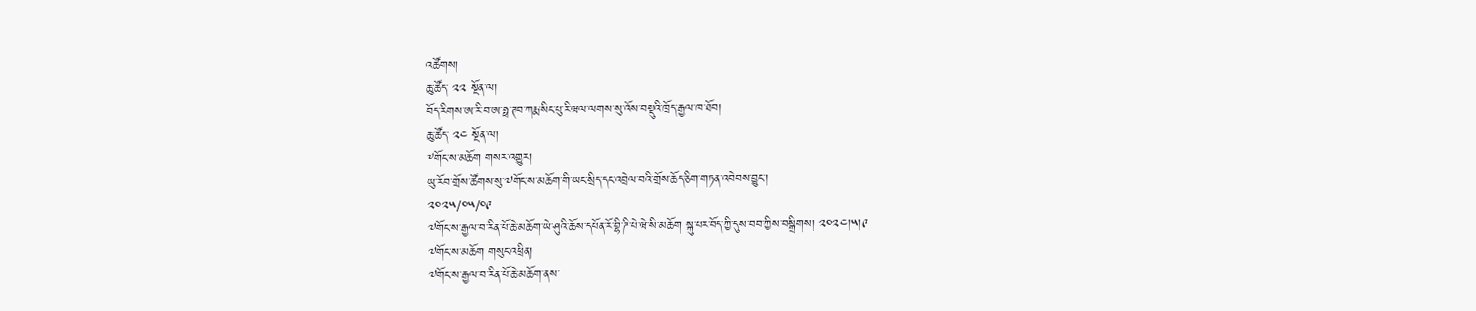འཚོགས།
ཆུ་ཚོད་ ༢༢ སྔོན་ལ།
བོད་རིགས་ཨ་རི་བ་ཨ་ཧྥ་ཊབ་ཀརྨ་སིང་པུ་རི་ཝལ་ལགས་སུ་འོས་བསྡུའི་ཁྲོད་རྒྱལ་ཁ་ཐོབ།
ཆུ་ཚོད་ ༢༤ སྔོན་ལ།
༸གོང་ས་མཆོག གསར་འགྱུར།
ཡུ་རོབ་གྲོས་ཚོགས་སུ་༧གོང་ས་མཆོག་གི་ཡང་སྲིད་དང་འབྲེལ་བའི་གྲོས་ཆོད་ཅིག་གཏན་འབེབས་བྱུང་།
༢༠༢༥/༠༥/༠༩
༧གོང་ས་རྒྱལ་བ་རིན་པོ་ཆེ་མཆོག་ཡེ་ཤུའི་ཆོས་དཔོན་རོ་བྷི་ཌི་པེ་ཝེ་སི་མཆོག སྐུ་པར་བོད་ཀྱི་དུས་བབ་ཀྱིས་བསྒྲིགས། ༢༠༢༤།༥།༩
༧གོང་ས་མཆོག གསུང་འཕྲིན།
༧གོང་ས་རྒྱལ་བ་རིན་པོ་ཆེ་མཆོག་ནས་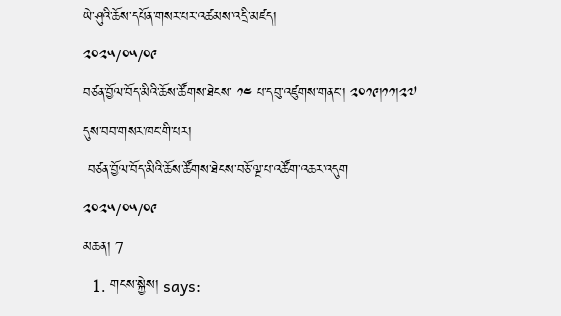ཡེ་ཤུའི་ཆོས་དཔོན་གསར་པར་འཚམས་འདྲི་མཛད།
༢༠༢༥/༠༥/༠༩
བཙན་བྱོལ་བོད་མིའི་ཆོས་ཚོགས་ཐེངས་ ༡༤ པ་དབུ་འཛུགས་གནང་། ༢༠༡༩།༡༡།༢༧ དུས་བབ་གསར་ཁང་གི་པར།
 བཙན་བྱོལ་བོད་མིའི་ཆོས་ཚོགས་ཐེངས་བཅོ་ལྔ་པ་འཚོག་འཆར་འདུག
༢༠༢༥/༠༥/༠༩
མཆན། 7
  1. གངས་སྐྱེས། says: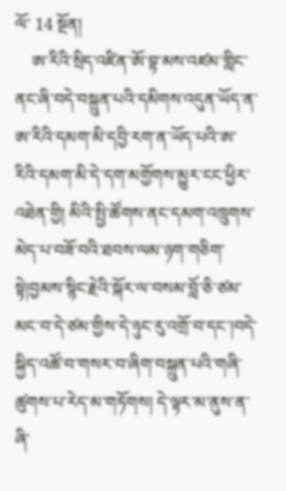ལོ་ 14 སྔོན།
    ཨ་རིའི་སྲིད་འཛིན་ཨོ་བྷ་མས་འཛམ་གླིང་ནང་ཞི་བདེ་བསྐྲུན་པའི་དམིགས་འདུན་ཡོད་ན་ཨ་རིའི་དམག་མི་དབྱི་རག་ན་ཡོད་པའི་ཨ་རིའི་དམག་མི་དེ་དག་མགྱོགས་མྱུར་ངང་ཕྱིར་འཐེན་གྱི། མིའི་སྤྱི་ཚོགས་ནང་དམག་འཁྲུགས་མེད་པ་བཟོ་བའི་ཐབས་ལམ་ཉག་གཅིག་སྟེ།བྱམས་སྙིང་རྗེའི་སྐོར་ལ་བསམ་བློ་ཅི་ཙམ་མང་བ་དེ་ཙམ་གྱིས་དེ་ཉུང་རུ་འགྲོ་བ་དང་།བདེ་སྐྱིད་འཚོ་བ་གསར་བ་ཞིག་བསྐྲུན་པའི་གཞི་ཚུགས་པ་རེད་མ་གཏོགས། དེ་ལྟར་མ་ནུས་ན་ཞི་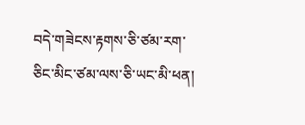བདེ་གཟེངས་རྟགས་ཅི་ཙམ་རག་ཅིང་མིང་ཙམ་ལས་ཅི་ཡང་མི་ཕན།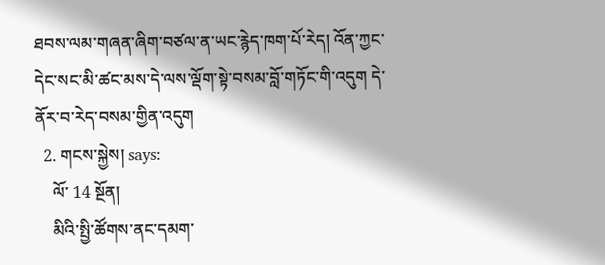ཐབས་ལམ་གཞན་ཞིག་བཙལ་ན་ཡང་རྙེད་ཁག་པོ་རེད། འོན་ཀྱང་དེང་སང་མི་ཚང་མས་དེ་ལས་ལྡོག་སྟེ་བསམ་བློ་གཏོང་གི་འདུག དེ་ནོར་བ་རེད་བསམ་གྱིན་འདུག
  2. གངས་སྐྱེས། says:
    ལོ་ 14 སྔོན།
    མིའི་སྤྱི་ཚོགས་ནང་དམག་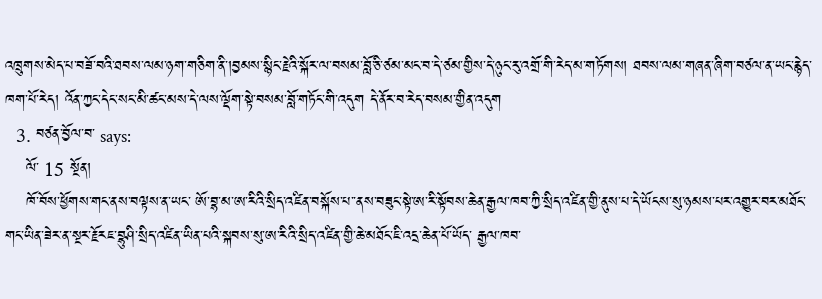འཁྲུགས་མེད་པ་བཟོ་བའི་ཐབས་ལམ་ཉག་གཅིག་ནི་།བྱམས་སྙིང་རྗེའི་སྐོར་ལ་བསམ་བློ་ཅི་ཙམ་མང་བ་དེ་ཙམ་གྱིས་དེ་ཉུང་རུ་འགྲོ་གི་རེད་མ་གཏོགས། ཐབས་ལམ་གཞན་ཞིག་བཙལ་ན་ཡང་རྙེད་ཁག་པོ་རེད། འོན་ཀྱང་དེང་སང་མི་ཚང་མས་དེ་ལས་ལྡོག་སྟེ་བསམ་བློ་གཏོང་གི་འདུག དེ་ནོར་བ་རེད་བསམ་གྱིན་འདུག
  3. བཙན་བྱོལ་བ་ says:
    ལོ་ 15 སྔོན།
    ཁོ་བོས་ཕྱོགས་གང་ནས་བལྟས་ན་ཡང་ ཨོ་བྷ་མ་ཨ་རིའི་སྲིད་འཛིན་བསྐོས་པ་་ནས་བཟུང་སྟེ་ཨ་རི་སྟོབས་ཆེན་རྒྱལ་ཁབ་ཀྱི་སྲིད་འཛིན་གྱི་ནུས་པ་དེ་ཡོངས་སུ་ཉམས་པར་འགྱུར་བར་མཐོང་ གང་ཡིན་ཟེར་ན་སྔར་རྗོརཇ་བྷུཤི་སྲིད་འཛིན་ཡིན་པའི་སྐབས་སུ་ཨ་རིའི་སྲིད་འཛིན་གྱི་ཆེ་མཐོང་ཇི་འདྲ་ཆེན་པོ་ཡོད་ རྒྱལ་ཁབ་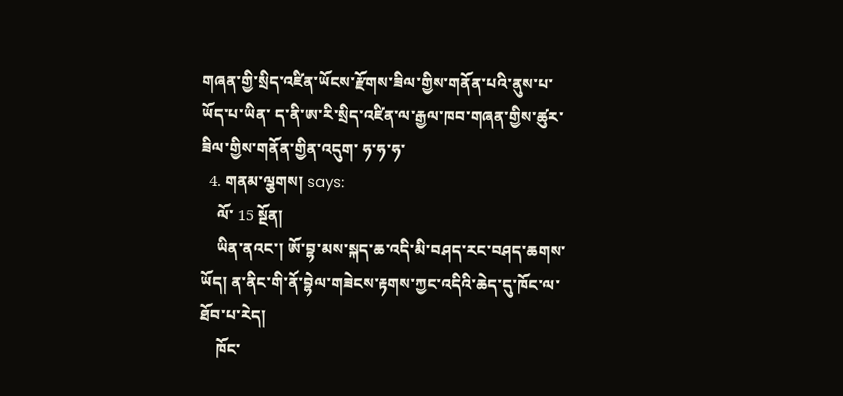གཞན་གྱི་སྲིད་འཛིན་ཡོངས་རྫོགས་ཟིལ་གྱིས་གནོན་པའི་ནུས་པ་ཡོད་པ་ཡིན་ ད་ནི་ཨ་རི་སྲིད་འཛིན་ལ་རྒྱལ་ཁབ་གཞན་གྱིས་ཚུར་ཟིལ་གྱིས་གནོན་གྱིན་འདུག་ ཧ་ཧ་ཧ་
  4. གནམ་ལྕགས། says:
    ལོ་ 15 སྔོན།
    ཡིན་ནའང་། ཨོ་བྷ་མས་སྐད་ཆ་འདི་མི་བཤད་རང་བཤད་ཆགས་ཡོད། ན་ནིང་གི་ནོ་བྷེལ་གཟེངས་རྟགས་ཀྱང་འདིའི་ཆེད་དུ་ཁོང་ལ་ཐོབ་པ་རེད།
    ཁོང་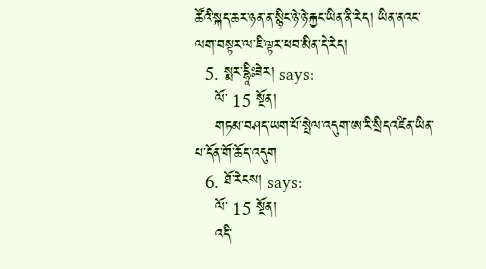ཚོའི་སྐད་ཆར་ཉན་ན་སྙིང་ཉེ་ཉེ་རྐྱང་ཡིན་ནི་རེད། ཡིན་ནའང་ལག་བསྟར་ལ་ཇི་ལྟར་ཕབ་མིན་དེ་རེད།
  5. སྨར་དྷཱིཿཟེར། says:
    ལོ་ 15 སྔོན།
    གཏམ་བཤད་ཡག་པོ་སྤེལ་འདུག་ཨ་རི་སྲིདའཛིན་ཡིན་པ་དོན་གོ་ཆོད་འདུག
  6. ཐོ་རེངས། says:
    ལོ་ 15 སྔོན།
    འདི་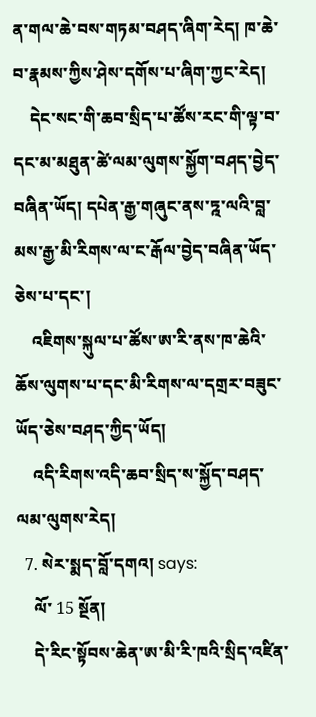ན་གལ་ཆེ་བས་གཏམ་བཤད་ཞིག་རེད། ཁ་ཆེ་བ་རྣམས་ཀྱིས་ཤེས་དགོས་པ་ཞིག་ཀྱང་རེད།
    དེང་སང་གི་ཆབ་སྲིད་པ་ཚོས་རང་གི་ལྟ་བ་དང་མ་མཐུན་ཚེ་ལམ་ལུགས་སྐྱོག་བཤད་བྱེད་བཞིན་ཡོད། དཔེན་རྒྱ་གཞུང་ནས་ཏྰ་ལའི་བླ་མས་རྒྱ་མི་རིགས་ལ་ང་རྒོལ་བྱེད་བཞིན་ཡོད་ཅེས་པ་དང་།
    འཇིགས་སྐུལ་པ་ཚོས་ཨ་རི་ནས་ཁ་ཆེའི་ཆོས་ལུགས་པ་དང་མི་རིགས་ལ་དགྲར་བཟུང་ཡོད་ཅེས་བཤད་ཀྱིད་ཡོད།
    འདི་རིགས་འདི་ཆབ་སྲིད་ས་སྐྱོད་བཤད་ལམ་ལུགས་རེད།
  7. སེར་སྨད་བློ་དགའ། says:
    ལོ་ 15 སྔོན།
    དེ་རིང་སྟོབས་ཆེན་ཨ་མི་རི་ཁའི་སྲིད་འཛིན་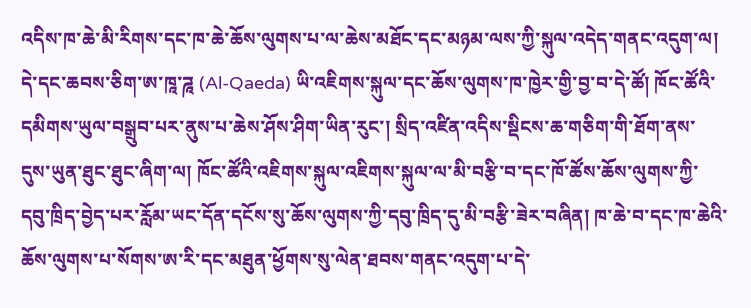འདིས་ཁ་ཆེ་མི་རིགས་དང་ཁ་ཆེ་ཆོས་ལུགས་པ་ལ་ཆེས་མཐོང་དང་མཉམ་ལས་ཀྱི་སྐུལ་འདེད་གནང་འདུག་ལ། དེ་དང་ཆབས་ཅིག་ཨ་ཁཱ་ཌཱ (Al-Qaeda) ཡི་འཇིགས་སྐུལ་དང་ཆོས་ལུགས་ཁ་ཁྱེར་གྱི་བྱ་བ་དེ་ཚོ། ཁོང་ཚོའི་དམིགས་ཡུལ་བསྒྲུབ་པར་ནུས་པ་ཆེས་ཤོས་ཤིག་ཡིན་རུང་། སྲིད་འཛིན་འདིས་སྡིངས་ཆ་གཅིག་གི་ཐོག་ནས་དུས་ཡུན་ཐུང་ཐུང་ཞིག་ལ། ཁོང་ཚོའི་འཇིགས་སྐུལ་འཇིགས་སྐུལ་ལ་མི་བརྩི་བ་དང་ཁོ་ཚོས་ཆོས་ལུགས་ཀྱི་དབུ་ཁྲིད་བྱེད་པར་རློམ་ཡང་དོན་དངོས་སུ་ཆོས་ལུགས་ཀྱི་དབུ་ཁྲིད་དུ་མི་བརྩི་ཟེར་བཞིན། ཁ་ཆེ་བ་དང་ཁ་ཆེའི་ཆོས་ལུགས་པ་སོགས་ཨ་རི་དང་མཐུན་ཕྱོགས་སུ་ལེན་ཐབས་གནང་འདུག་པ་དེ་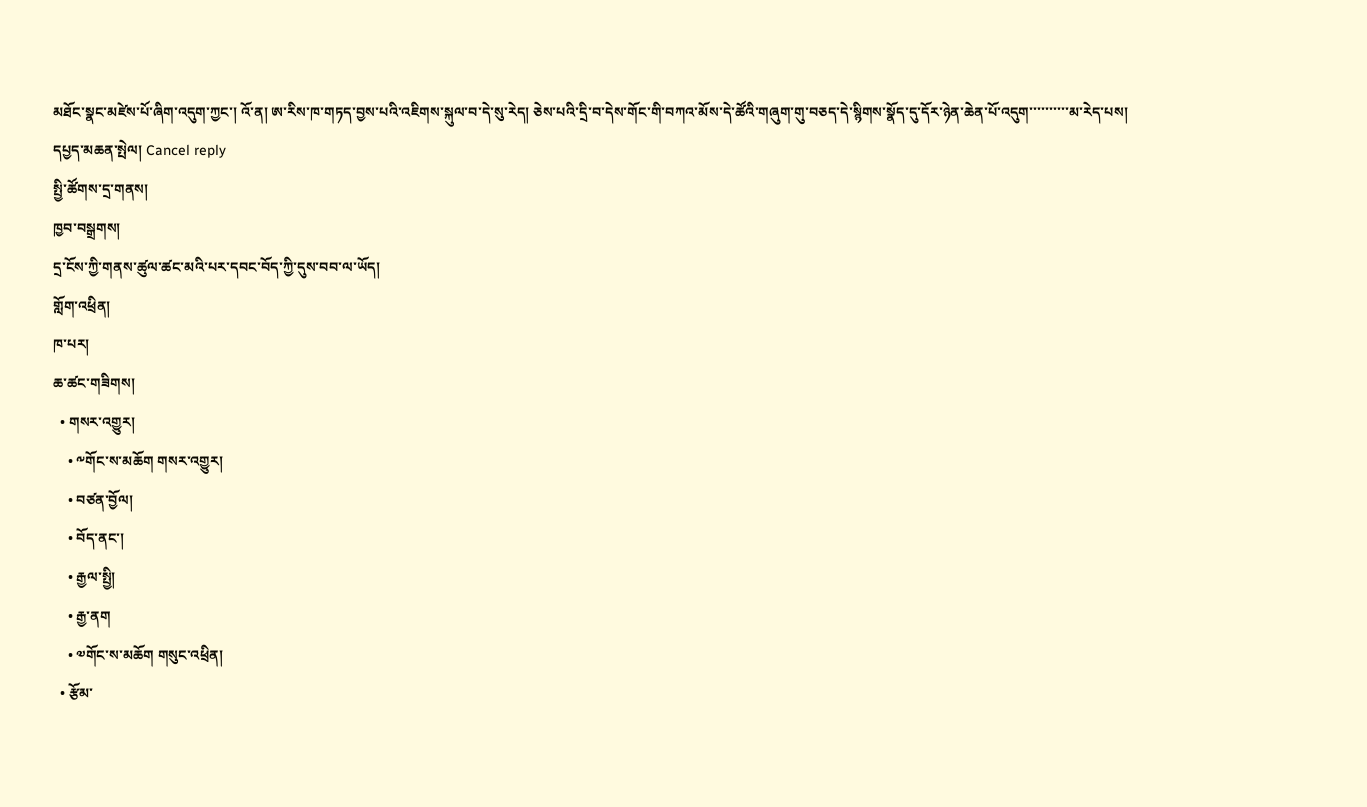མཐོང་སྣང་མཛེས་པོ་ཞིག་འདུག་ཀྱང་། འོ་ན། ཨ་རིས་ཁ་གཏད་བྱས་པའི་འཇིགས་སྐུལ་བ་དེ་སུ་རེད། ཅེས་པའི་དྲི་བ་དེས་གོང་གི་བཀའ་མོས་དེ་ཚོའི་གཞུག་གུ་བཅད་དེ་སྙིགས་སྣོད་དུ་དོར་ཉེན་ཆེན་པོ་འདུག་་་་་་་་་་མ་རེད་པས།
དཔྱད་མཆན་སྤེལ། Cancel reply
སྤྱི་ཚོགས་དྲ་གནས།
ཁྱབ་བསྒྲགས།
དྲ་ངོས་ཀྱི་གནས་ཚུལ་ཚང་མའི་པར་དབང་བོད་ཀྱི་དུས་བབ་ལ་ཡོད།
གློག་འཕྲིན།
ཁ་པར།
ཆ་ཚང་གཟིགས།
  • གསར་འགྱུར།
    • ༸གོང་ས་མཆོག གསར་འགྱུར།
    • བཙན་བྱོལ།
    • བོད་ནང་།
    • རྒྱལ་སྤྱི།
    • རྒྱ་ནག
    • ༧གོང་ས་མཆོག གསུང་འཕྲིན།
  • རྩོམ་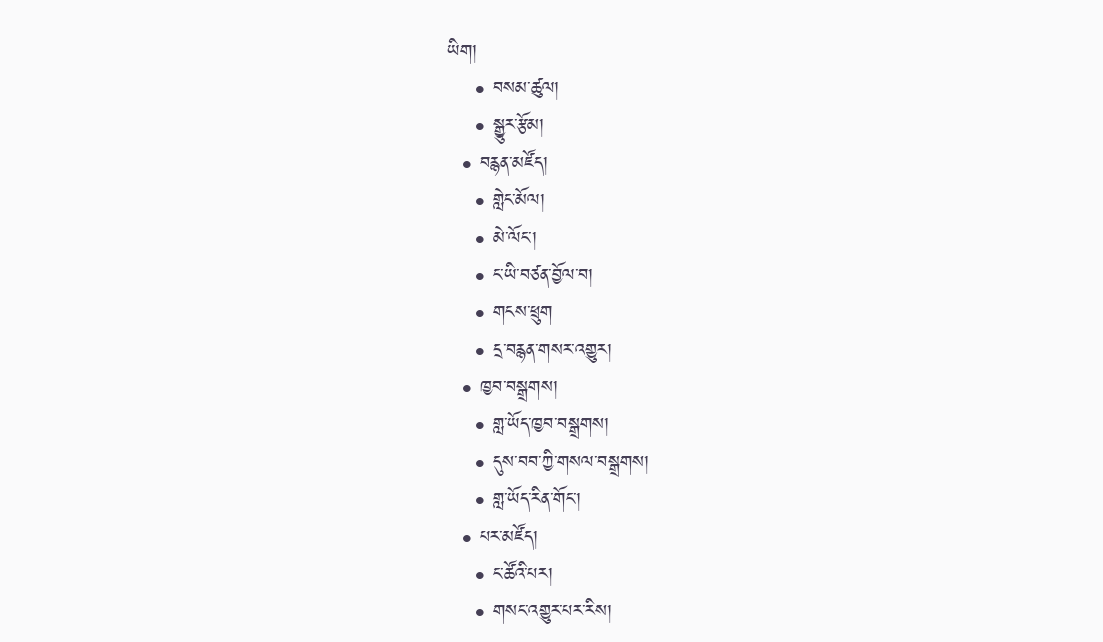ཡིག།
    • བསམ་ཚུལ།
    • སྒྱུར་རྩོམ།
  • བརྙན་མཛོད།
    • གླེང་མོལ།
    • མེ་ལོང་།
    • ང་ཡི་བཙན་བྱོལ་བ།
    • གངས་ཕྲུག
    • དྲ་བརྙན་གསར་འགྱུར།
  • ཁྱབ་བསྒྲགས།
    • གླ་ཡོད་ཁྱབ་བསྒྲགས།
    • དུས་བབ་ཀྱི་གསལ་བསྒྲགས།
    • གླ་ཡོད་རིན་གོང་།
  • པར་མཛོད།
    • ང་ཚོའི་པར།
    • གསང་འགྱུར་པར་རིས།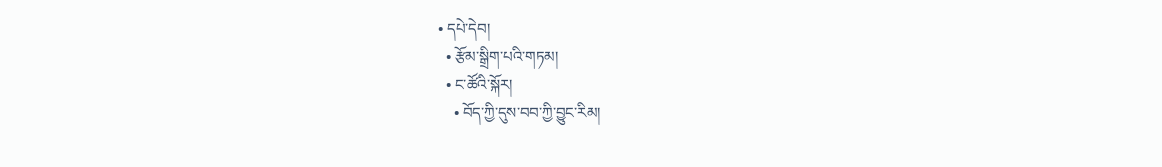• དཔེ་དེབ།
  • རྩོམ་སྒྲིག་པའི་གཏམ།
  • ང་ཚོའི་སྐོར།
    • བོད་ཀྱི་དུས་བབ་ཀྱི་བྱུང་རིམ།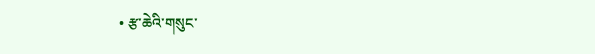• རྩ་ཆེའི་གསུང་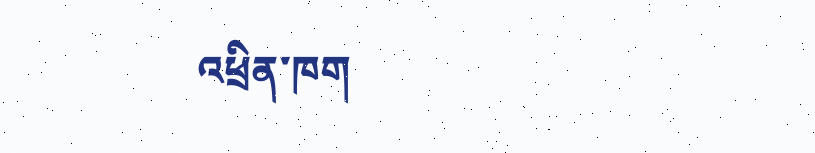འཕྲིན་ཁག